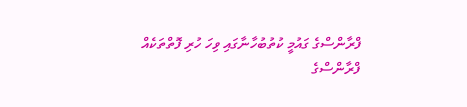ފްރާންސްގެ ގައުމީ ކުތުބުހާނާގައި ވިހަ ހުރި ފޮތްތަކެއް
ފްރާންސްގެ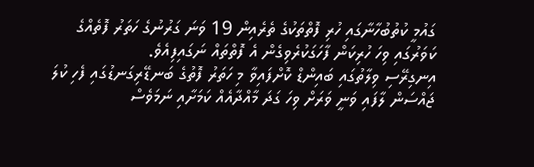ގައުމީ ކުތުބުހާނާގައި ހުރި ފޮތްތަކުގެ ތެރެއިން 19 ވަނަ ގަރުނުގެ ހަތަރު ފޮތެއްގެ ކަވަރުގައި ވިހަ ހުރިކަން ފާހަގަކުރެވިގެން އެ ފޮތްތައް ނަގައިފިއެވެ.
އިނގިރޭސި ވިލާތުގައި ބައިންޑް ކޮށްފައިވާ މި ހަތަރު ފޮތުގެ ބަނޑޭރިގަނޑުގައި ފެހި ކުލަ ޖައްސަން ލާފައި ވަނީ ވަރަށް ވިހަ ގަދަ މާއްދާއެއް ކަމަށާއި ނަމަވެސް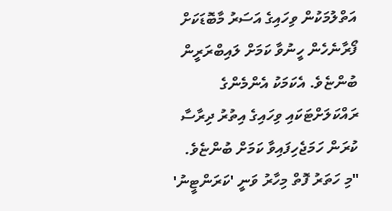އަތްލުމަކުން ވިހައިގެ އަސަރު މާބޮޑަކަށް ފޯރާނެހެން ހީނުވާ ކަމަށް ލައިބްރަރީން ބުންޏެވެ. އެކަމަކު އެންމެންގެ ރައްކަލަށްޓަކައި ވިހައިގެ އިތުރު ދިރާސާ ކުރަން ހަމަޖެހިފައިވާ ކަމަށް ބުންޏެވެ.
"މި ހަތަރު ފޮތް މިހާރު ވަނީ 'ކަރަންޓީނު'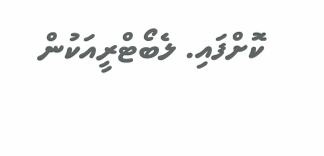ކޮށްފައި. ލެބޯޓްރީއަކުން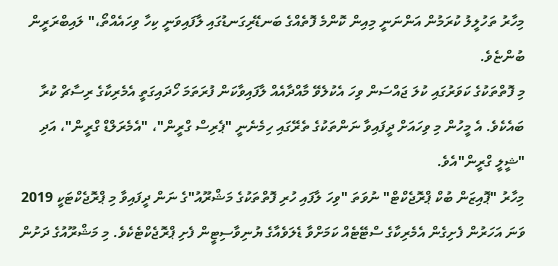މިހާރު ތަހުލީލު ކުރަމުން އަންނަނީ މިއިން ކޮންމެ ފޮތެއްގެ ބަނޑޭރިގަނޑުގައި ލާފައިވަނީ ކިހާ ވިހައެއްތޯ،" ލައިބްރަރީން ބުންޏެވެ.
މި ފޮތްތަކުގެ ކަވަރުގައި ކުލަ ޖައްސަން ވިހަ އެކުލެވޭ މާއްދާއެއް ލާފައިވާކަން ފުރަތަމަ ހޯދައިގަތީ އެމެރިކާގެ ރިސާޗް ކުރާ ބައެކެވެ. އެ މީހުން މި ވިހައަށް ދީފައިވާ ނަންތަކުގެ ތެރޭގައި ހިމެނެނީ "ޕެރިސް ގްރީން"، "އެމެރަލްޑް ގްރީން"، އަދި "ޝީލީ ގްރީން"އެވެ.
މިހާރު "ޕޮއިޒަން ބުކް ޕްރޮޖެކްޓް" ނުވަތަ "ވިހަ ލާފައި ހުރި ފޮތްތަކުގެ މަޝްރޫއު"ގެ ނަން ދީފައިވާ މި ޕްރޮޖެކްޓަކީ 2019 ވަނަ އަހަރުން ފެށިގެން އެމެރިކާގެ ސްޓޭޓެއް ކަމަށްވާ ޑެލަވެއާގެ ޔުނިވާސިޓީން ފެށި ޕްރޮޖެކްޓެކެވެ. މި މަޝްރޫއުގެ ދަށުން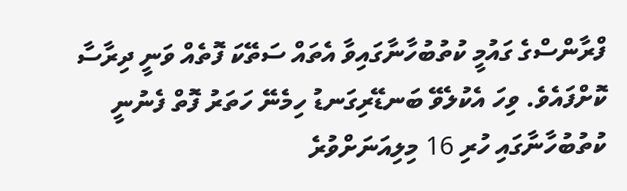ފްރާންސްގެ ގައުމީ ކުތުބުހާނާގައިވާ އެތައް ސަތޭކަ ފޮތެއް ވަނީ ދިރާސާ ކޮށްފައެވެ. ވިހަ އެކުލެވޭ ބަނޑޭރިގަނޑު ހިމެނޭ ހަތަރު ފޮތް ފެނުނީ ކުތުބުހާނާގައި ހުރި 16 މިލިއަނަށްވުރެ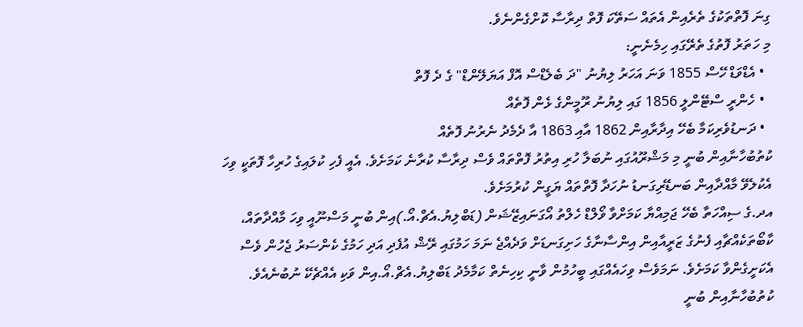ގިނަ ފޮތްތަކުގެ ތެރެއިން އެތައް ސަތޭކަ ފޮތް ދިރާސާ ކޮށްގެންނެވެ.
މި ހަތަރު ފޮތުގެ ތެރޭގައި ހިމެނެނީ:
  • އެޑްވަޑް ހޭސް 1855 ވަނަ އަހަރު ލިޔުނު "ދަ ބެލެޑްސް އޮފް އަޔަލޭންޑް" ގެ ދެ ފޮތް
  • ހެންރީ ސްޓޭންލީ 1856 ގައި ލިޔުނު ރޫމީންގެ ޅެން ފޮތެއް
  • ދަނޑުވެރިކަމާ ބެހޭ އިދާރާއިން 1862 އާއި 1863 އާ ދެމެދު ނެރުނު ފޮތެއް
ކުތުބުހާނާއިން ބުނީ މި މަޝްރޫއުގައި ނުބަލާ ހުރި އިތުރު ފޮތްތައް ވެސް ދިރާސާ ކުރާނެ ކަމަށެވެ. އެއީ ފެހި ކުލައިގެ ހުރިހާ ފޮތަކީ ވިހަ އެކުލެވޭ މާއްދާއިން ބަނޑޭރިގަނޑު ނުހަދާ ފޮތްތައް ޔަގީން ކުރުމަށެވެ.
އދ.ގެ ސިއްހަތާ ބެހޭ ޖަމިއްޔާ ކަމަށްވާ ވޯލްޑް ހެލްތު އޯގަނައިޒޭޝަން (ޑަބްލިޔު.އެޗް.އޯ.)އިން ބުނީ މަސްނޫއީ ވިހަ މާއްދާތައް، ކާބޯތަކެއްޗާއި ފެނުގެ ޒަރީއާއިން އިންސާނާގެ ހަށިގަނޑަށް ވަދެއްޖެ ނަމަ ހަމުގައި ރޭޝް އުފެދި އަދި ހަމުގެ ކެންސަރު ޖެހުން ވެސް އެކަށީގެންވާ ކަމަށެވެ. ނަމަވެސް ވިހައެއްގައި ބީހުމުން ވާނީ ކިހިނެތް ކަމާމެދު ޑަބްލިޔު.އެޗް.އޯ.އިން ވަކި އެއްޗެކޭ ނުބުނެއެވެ.
ކުތުބުހާނާއިން ބުނީ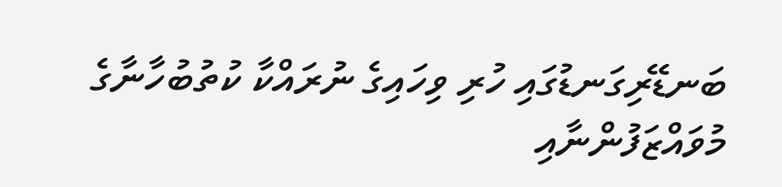ބަނޑޭރިގަނޑުގައި ހުރި ވިހައިގެ ނުރައްކާ ކުތުބުހާނާގެ މުވައްޒަފުންނާއި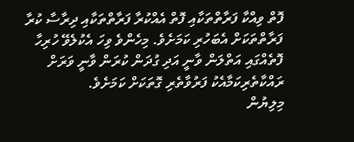ފޮތް ވިއްކާ ފަރާތްތަކާއި ފޮތް އެއްކުރާ ފަރާތްތަކާއި ދިރާސާ ކުރާ ފަރާތްތަކަށް އެބަހުރި ކަމަށެވެ. މިހެންވެ ވިހަ އެކުލެވޭ ހުރިހާ ފޮތެއްގައި އަތްލަން ވާނީ އަދި ގުދަން ކުރަން ވާނީ ވަރަށް ރައްކާތެރިކަމާއެކު ފަރުވާތެރި ގޮތަކަށް ކަމަށެވެ.
މިލިޔުން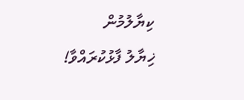ކިޔާލުމުން
ޚިޔާލު ފާޅުކުރައްވާ!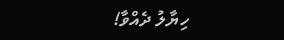ހިޔާލު ދެއްވާ!